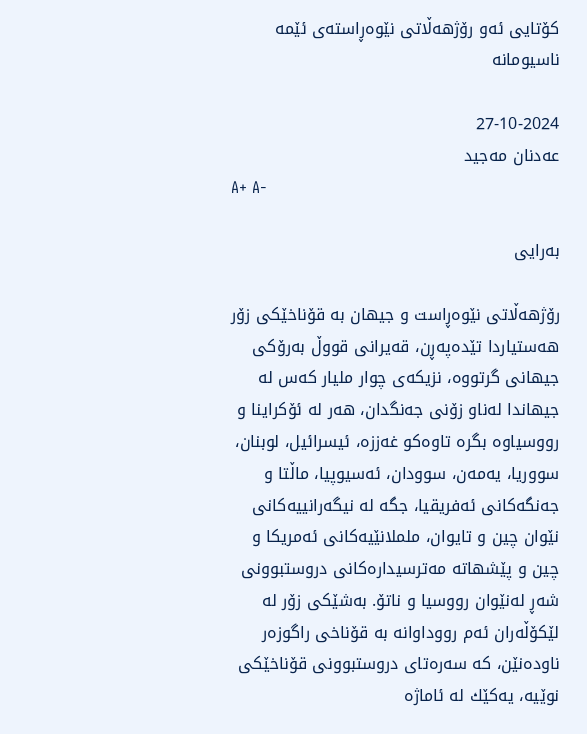كۆتايى ئه‌و رۆژهه‌ڵاتى نێوه‌ڕاسته‌ى ئێمه‌ ناسيومانه‌

27-10-2024
عەدنان مەجید
A+ A-

به‌رايی

رۆژهه‌ڵاتى نێوه‌ڕاست و جيهان به‌ قۆناخێكى زۆر هه‌ستياردا تێده‌په‌ڕن، قه‌يرانى قووڵ به‌رۆكى جيهانى گرتووە‌، نزيكه‌ى چوار مليار كه‌س له‌ جيهاندا له‌ناو زۆنى جه‌نگدان، هه‌ر له‌ ئۆكراينا و رووسياوه‌ بگره‌ تاوەکو غه‌ززه‌، ئیسرائيل، لوبنان، سووريا، يه‌مه‌ن، سوودان، ئه‌سيوپيا، ماڵتا و جه‌نگه‌كانى ئه‌فريقيا، جگه‌ له‌ نيگه‌رانييه‌كانى نێوان چين و تايوان، ململانێيه‌كانى ئه‌مريكا و چين و پێشهاته‌ مه‌ترسيداره‌كانى دروستبوونى شه‌ڕ له‌نێوان رووسيا و ناتۆ. به‌شێكى زۆر له‌ لێكۆڵه‌ران ئه‌م رووداوانه‌ به‌ قۆناخى راگوزه‌ر ناوده‌نێن، كه‌ سه‌ره‌تاى دروستبوونى قۆناخێكى نوێيه‌، يه‌كێك له‌ ئاماژه‌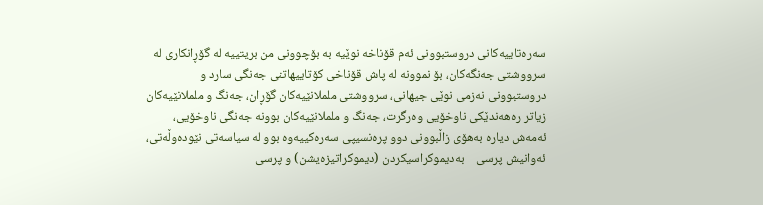سه‌ره‌تاييه‌كانى دروستبوونى ئه‌م قۆناخه‌ نوێیه‌ به‌ بۆچوونى من بريتیيه‌ له‌ گۆڕانكارى له‌ سرووشتى جه‌نگه‌كان، بۆ نموونه‌ له‌ پاش قۆناخى كۆتاییهاتنى جه‌نگى سارد و دروستبوونى نه‌زمى نوێى جيهانى، سرووشتى ململانێيه‌كان گۆڕان، جه‌نگ و ململانێيه‌كان زياتر ره‌هه‌ندێكى ناوخۆیى وه‌رگرت، جه‌نگ و ململانێيه‌كان بوونه‌ جه‌نگى ناوخۆیى، ئه‌مه‌ش دياره‌ به‌هۆى زاڵبوونى دوو پره‌نسيپى سه‌ره‌كييه‌وه‌ بوو له‌ سياسه‌تى نێوده‌وڵه‌تى، ئه‌وانيش پرسى    به‌ديموكراسيكردن (ديموكراتيزه‌يشن) و پرسى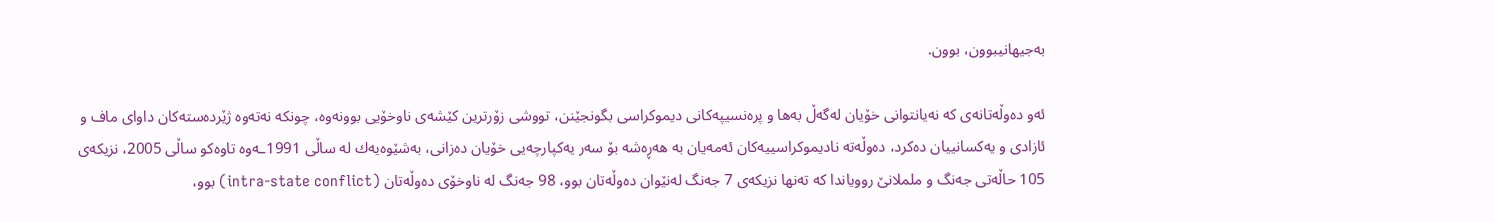به‌جيهانيبوون، بوون.

ئه‌و ده‌وڵه‌تانه‌ى كه‌ نه‌يانتوانى خۆيان له‌گه‌ڵ به‌ها و پره‌نسيپه‌كانى ديموكراسى بگونجێنن، تووشى زۆرترين كێشه‌ى ناوخۆیی بوونه‌وه‌، چونكه‌ نه‌ته‌وه‌ ژێرده‌سته‌كان داواى ماف و ئازادى و يه‌كسانيیان ده‌كرد، ده‌وڵه‌ته‌ ناديموكراسيیه‌كان ئه‌مه‌يان به‌ هه‌ڕه‌شه‌ بۆ سه‌ر يه‌كپارچه‌يی خۆيان ده‌زانى، به‌شێوه‌يه‌ك له‌ ساڵى 1991ـه‌وه‌ تاوەكو ساڵى 2005، نزيكه‌ى 105 حاڵه‌تى جه‌نگ و ململانێ رووياندا كه‌ ته‌نها نزيكه‌ى 7 جه‌نگ له‌نێوان ده‌وڵه‌تان بوو، 98 جه‌نگ له ‌ناوخۆى ده‌وڵه‌تان (intra-state conflict) بوو،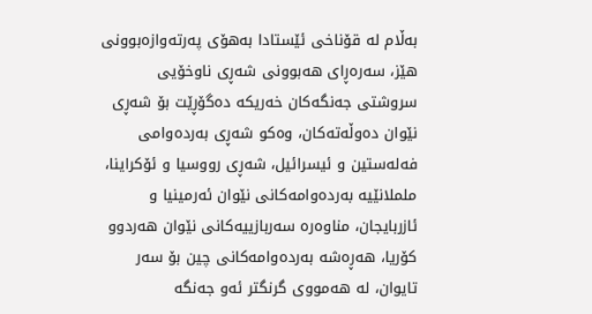به‌ڵام له‌ قۆناخى ئێستادا به‌هۆى په‌رته‌وازه‌بوونى هێز، سه‌ره‌ڕاى هه‌بوونى شه‌ڕى ناوخۆيى سروشتى جه‌نگه‌كان خه‌ريكه‌ ده‌گۆڕێت بۆ شه‌ڕى نێوان ده‌وڵه‌ته‌كان، وه‌كو شه‌ڕى به‌رده‌وامى فه‌له‌ستين و ئیسرائيل، شه‌ڕى رووسيا و ئۆكراينا، ململانێيه‌ به‌رده‌وامه‌كانى نێوان ئه‌رمينيا و ئازربايجان، مناوه‌ره‌ سه‌ربازييه‌كانى نێوان هه‌ردوو كۆريا، هه‌ڕه‌شه‌ به‌رده‌وامه‌كانى چين بۆ سه‌ر تايوان، له‌ هه‌مووى گرنگتر ئه‌و جه‌نگه‌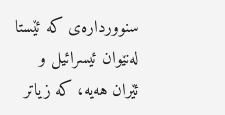سنوورداره‌ى كه‌ ئێستا له‌نێوان ئیسرائيل و ئێران هه‌يه، كه‌ زياتر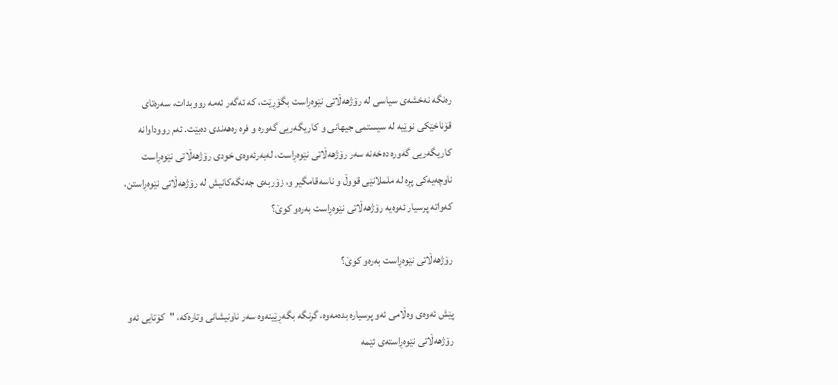ره‌نگه‌ نه‌خشه‌ى سياسى له‌ رۆژهه‌ڵاتى نێوه‌ڕاست بگۆڕێت‌، كه‌ ئه‌گه‌ر ئه‌مه‌ رووبدات، سه‌ره‌تاى قۆناخێكى نوێيه‌ له‌ سيستمى جيهانى و كاريگه‌ریى گه‌وره‌ و فره‌ ره‌هه‌ندى ده‌بێت. ئه‌م رووداوانه‌ كاريگه‌ریى گه‌وره‌ ده‌خه‌نه‌ سه‌ر رۆژهه‌ڵاتى نێوه‌ڕاست، له‌به‌رئه‌وه‌ى خودى رۆژهه‌ڵاتى نێوه‌ڕاست ناوچه‌يه‌كى پڕه‌ له‌ ململانێى قووڵ و ناسه‌قامگير و،‌ زۆربه‌ى جه‌نگه‌كانيش له‌ رۆژهه‌ڵاتى نێوه‌ڕاستن، كه‌واته‌ پرسيار ئه‌وه‌يه‌ رۆژهه‌ڵاتى نێوه‌ڕاست به‌ره‌و كوێ؟

رۆژهه‌ڵاتى نێوه‌ڕاست به‌ره‌و كوێ؟

پێش ئه‌وه‌ى وه‌ڵامى ئه‌و پرسياره‌ بده‌مه‌وه‌، گرنگه‌ بگه‌ڕێینه‌وه‌ سه‌ر ناونيشانى وتاره‌كه‌، "كۆتایی ئه‌و رۆژهه‌ڵاتى نێوه‌ڕاسته‌ى ئێمه‌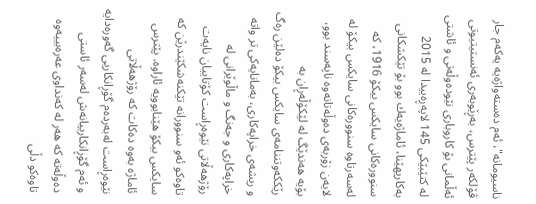ناسيومانه"، ئه‌م ده‌سته‌واژه‌يه يه‌كه‌م جار‌ ڤۆلكه‌ر پێترس، به‌ڕێوبه‌رى ئه‌نستيتیوتى ئه‌ڵمانى بۆ كاروبارى نێوده‌وڵه‌تى و ئاشتى له ‌كتێبێكى 145 لاپه‌ڕه‌یيدا له‌ 2015  به‌كاريهێنا، ئاماژه‌يه‌ك بوو بۆ تێكشكانى سنووره‌كانى سايكس بيكۆ 1916، كه‌ له‌سه‌رتاوه‌ سنووره‌كانى سايكس بيكۆ له‌ لايه‌ن زۆربه‌ى ده‌وڵه‌تانه‌وه‌ ناپەسند بوو، بۆيه‌ هه‌ندێگ له‌ لێكۆڵه‌ڕان به‌ رێككه‌وتننامه‌ى سايكس بيكۆ ده‌لێن ره‌گ و ريشه‌ى خراپه‌كارى، به‌مانايه‌كى تر واته‌ خراپه‌كارى و جه‌نگ و ماڵوێرانى له‌ رۆژهه‌ڵاتى نێوه‌ڕاست كۆتاييان نايه‌ت تاوەکو ئه‌و سنوورانه‌ تێكنه‌شكێندرێن كه‌ سايكس بيكۆ هێنابوويه‌ ئاراوه‌. پێترس ئاماژه‌ به‌وه‌ ده‌كات كه‌ رۆژهه‌ڵاتى نێوه‌ڕاست له‌به‌رده‌م گۆڕانكاریی گه‌وره‌دايه‌ و ئه‌م گۆڕانكارييانه‌ش له‌سه‌ر ئاستى ده‌وڵه‌ته‌ كه‌ هه‌ر له‌ كه‌نداوى عه‌ره‌بييه‌وه‌ تاوەكو دڵى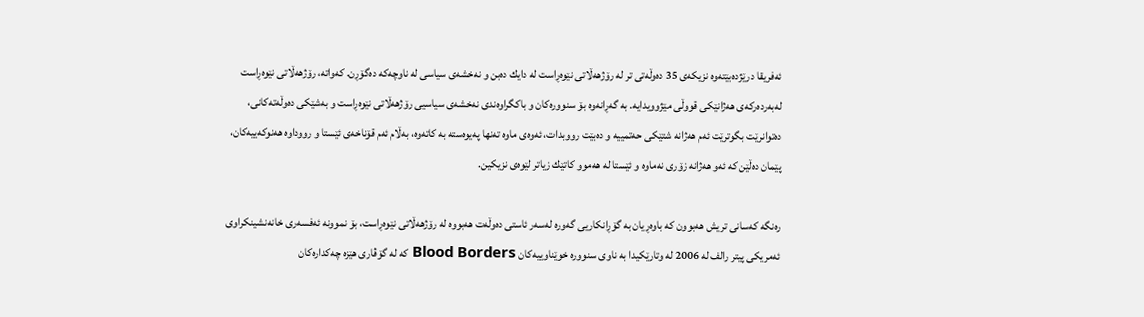ئه‌فريقا درێژده‌بێته‌وه‌ نزيكه‌ى 35 ده‌وڵه‌تى تر له‌ رۆژهه‌ڵاتى نێوه‌ڕاست له‌ دايك ده‌بن و نه‌خشه‌ى سياسى له‌ ناوچه‌كه‌ ده‌گۆڕن. كه‌واته‌، رۆژهه‌ڵاتى نێوه‌ڕاست له‌به‌رده‌ركه‌ى هه‌ژانێكى قووڵى مێژوويدايه. به ‌گه‌ڕانه‌وه‌ بۆ سنووره‌كان و باكگراوەندى نه‌خشه‌ى سياسیى رۆژهه‌ڵاتى نێوه‌ڕاست و به‌شێكى ده‌وڵه‌ته‌كانى، ده‌توانرێت بگوترێت ئه‌م هه‌ژانه‌ شتێكى حه‌تمييه‌ و ده‌بێت رووبدات، ئه‌وه‌ى ماوه‌ ته‌نها په‌يوه‌سته‌ به ‌كاته‌وه‌، به‌ڵام ئه‌م قۆناخه‌ى ئێستا و رووداوه‌ هه‌نوكه‌ييه‌كان، پێمان ده‌ڵێن كه‌ ئه‌و هه‌ژانه‌ زۆرى نه‌ماوه‌ و ئێستا له‌ هه‌موو كاتێك زياتر لێوه‌ى نزيكين.

ره‌نگه‌ كه‌سانى تريش هه‌بوون كه‌ باوه‌ڕيان به‌ گۆڕانكاریى گه‌وره‌ له‌سه‌ر ئاستى ده‌وڵه‌ت هه‌بووه‌ له‌ رۆژهه‌ڵاتى نێوه‌ڕاست، بۆ نموونه‌ ئه‌فسه‌رى خانه‌نشينكراوى ئه‌مريكى پيتر رالف له‌ 2006 له‌ وتارێكيدا به ‌ناوى سنووره‌ خوێناوييه‌كان Blood Borders كه‌ له‌ گۆڤارى هێزه‌ چه‌كداره‌كان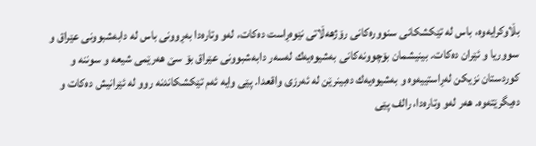بڵاوكرايه‌وه‌، باس له‌ تێكشكانى سنووره‌كانى رۆژهه‌ڵاتى نێوه‌ڕاست ده‌كات، له‌و وتاره‌دا به‌ڕوونى باس له‌ دابه‌شبوونى عێراق و سووريا و ئێران ده‌كات. بينيشمان بۆچوونه‌كانى به‌شيوه‌يه‌ك له‌سه‌ر دابه‌شبوونى عێراق بۆ سێ هه‌رێمى شيعه‌ و سوننه‌ و كوردستان نزيكن له‌ڕاستییه‌وه‌ و به‌شيوه‌يه‌ك ده‌بينرێن له‌ ئه‌رزى واقعدا. پێى وايه‌ ئه‌م تێكشكاندنه‌ روو له‌ ئێرانيش ده‌كات و ده‌يگرێته‌وه‌. هه‌ر له‌و وتاره‌دا، رالف پێى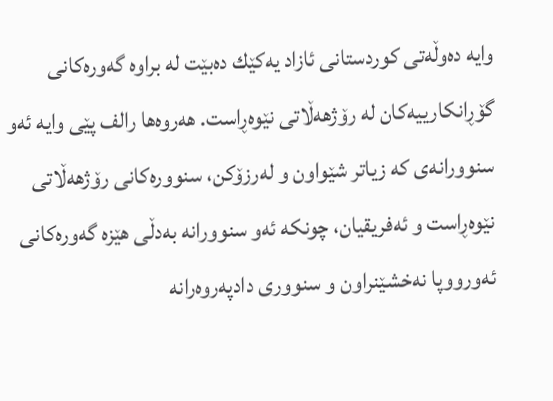وايه‌ ده‌وڵه‌تى كوردستانى ئازاد يه‌كێك ده‌بێت له‌ براوه‌ گه‌وره‌كانى گۆڕانكارييه‌كان له‌ رۆژهه‌ڵاتى نێوه‌ڕاست. هه‌روه‌ها رالف پێى وايه‌ ئه‌و سنوورانه‌ى كه‌ زياتر شێواون و له‌رزۆكن، سنووره‌كانى رۆژهه‌ڵاتى نێوه‌ڕاست و ئه‌فريقيان، چونكه‌ ئه‌و سنوورانه‌ به‌دڵى هێزه‌ گه‌وره‌كانى ئه‌ورووپا نه‌خشێنراون و سنوورى دادپه‌روه‌رانه‌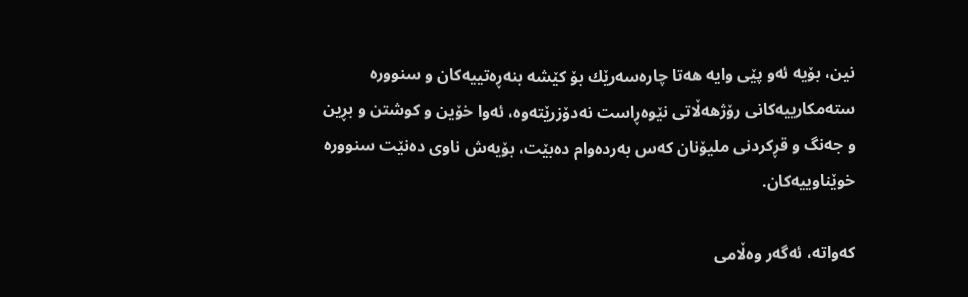نين، بۆيه‌ ئه‌و پێى وايه‌ هه‌تا چاره‌سه‌رێك بۆ كێشه‌ بنه‌ڕه‌تييه‌كان و سنووره‌ سته‌مكارييه‌كانى رۆژهه‌ڵاتى نێوه‌ڕاست نه‌دۆزرێته‌وه‌، ئه‌وا خۆين و كوشتن و بڕين و جه‌نگ و قڕكردنى مليۆنان كه‌س به‌رده‌وام ده‌بێت، بۆيه‌ش ناوى ده‌نێت سنووره‌ خوێناوييه‌كان.

كه‌واته‌، ئه‌گه‌ر وه‌ڵامى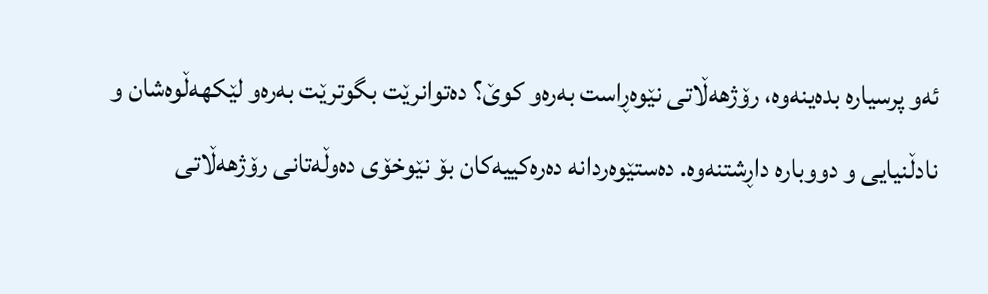ئه‌و پرسياره‌ بده‌ينه‌وه‌، رۆژهه‌ڵاتى نێوه‌ڕاست به‌ره‌و كوێ؟ ده‌توانرێت بگوترێت به‌ره‌و لێكهه‌ڵوه‌شان و نادڵنيايى و دووباره‌ داڕشتنه‌وه‌. ده‌ستێوه‌ردانه‌ ده‌ره‌كييه‌كان بۆ نێوخۆى ده‌وڵه‌تانى رۆژهه‌ڵاتى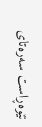نێوه‌ڕاست سه‌ره‌تاى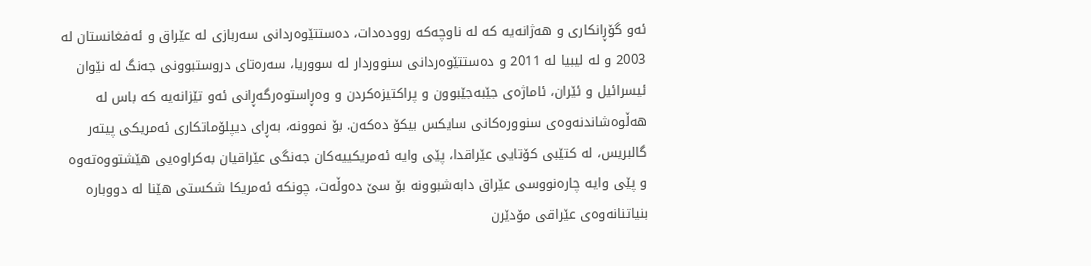ئه‌و گۆڕانكاری و هه‌ژانه‌يه‌ كه‌ له‌ ناوچه‌كه‌ رووده‌دات، ده‌ستتێوه‌ردانى سه‌ربازى له‌ عێراق و ئه‌فغانستان له‌ 2003 و له‌ ليبيا له‌ 2011 و ده‌ستتێوه‌ردانى سنووردار له‌ سووريا، سه‌ره‌تاى دروستبوونى جه‌نگ له‌ نێوان ئیسرائيل و ئێران، ئاماژه‌ى جێبه‌جێبوون و پراكتيزه‌كردن و وه‌ڕاستوه‌رگه‌ڕانى ئه‌و تێزانه‌يه‌ كه ‌باس له‌ هه‌ڵوه‌شاندنه‌وه‌ى سنووره‌كانى سايكس بيكۆ ده‌كه‌ن. بۆ نموونه‌، به‌ڕاى ديپلۆماتكارى ئه‌مريكى پيته‌ر گالبريس، له‌ كتێبى كۆتایی عێراقدا، پێى وايه‌ ئه‌مريكيیه‌كان جه‌نگى عێراقيان به‌كراوه‌یى هێشتووەته‌وه‌ و پێى وايه‌ چاره‌نووسى عێراق دابه‌شبوونه‌ بۆ سێ ده‌وڵه‌ت، چونكه‌ ئه‌مريكا شكستى هێنا له‌ دووباره‌ بنياتنانه‌وه‌ى عێراقى مۆدێرن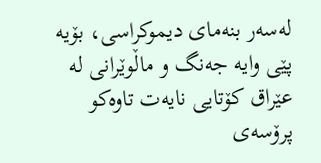له‌سه‌ر بنه‌ماى ديموكراسى، بۆيه‌ پێى وايه‌ جه‌نگ و ماڵوێرانى له‌ عێراق كۆتایى نايه‌ت تاوەکو پرۆسه‌ى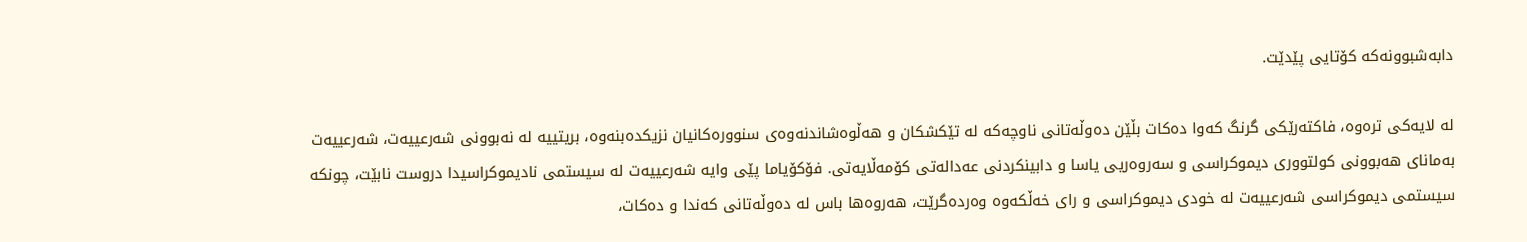دابه‌شبوونه‌كه‌ كۆتایى پێدێت.

له‌ لايه‌كى تره‌وه‌، فاكته‌رێكى گرنگ كه‌وا ده‌كات بڵێن ده‌وڵه‌تانى ناوچه‌كه‌ له‌ تێكشكان و هه‌ڵوه‌شاندنه‌وه‌ى سنووره‌كانیان نزيكده‌بنه‌وه‌، بريتيیه‌ له‌ نه‌بوونى شه‌رعييه‌ت، شه‌رعييه‌ت به‌ماناى هه‌بوونى كولتوورى ديموكراسى و سه‌روه‌ریى ياسا و دابينكردنى عه‌داله‌تى كۆمه‌ڵايه‌تى. فۆكۆياما پێى وايه‌ شه‌رعييه‌ت له‌ سيستمى ناديموكراسيدا دروست نابێت، چونكه‌ سيستمى ديموكراسى شه‌رعييه‌ت له‌ خودى ديموكراسی و راى خه‌ڵكه‌وه‌ وه‌رده‌گرێت، هه‌روه‌ها باس له‌ ده‌وڵه‌تانى كه‌ندا و ده‌كات،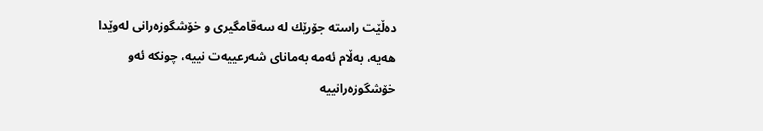ده‌ڵێت راسته‌ جۆرێك له‌ سه‌قامگيرى و خۆشگوزه‌رانى له‌وێدا هه‌يه‌، به‌ڵام ئه‌مه‌ به‌ماناى شه‌رعييه‌ت نييه‌، چونكه‌ ئه‌و خۆشگوزه‌رانييه‌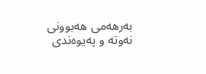به‌رهه‌مى هه‌بوونى نه‌وته‌ و په‌يوه‌ندى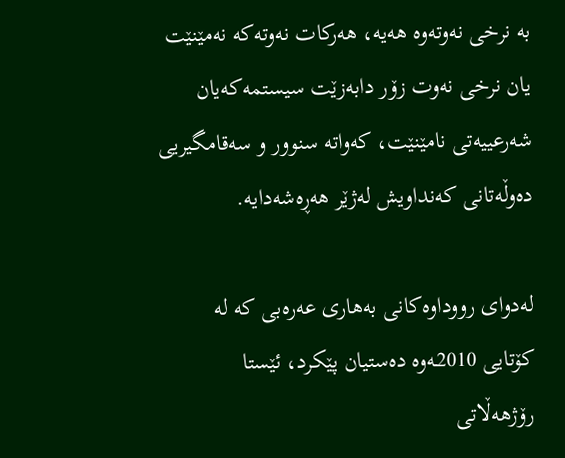به‌ نرخى نه‌وته‌وه‌ هه‌يه‌، هه‌ركات نه‌وته‌كه‌ نه‌مێنێت يان نرخى نه‌وت زۆر دابه‌زێت سيستمه‌كه‌يان شه‌رعييه‌تى نامێنێت، كه‌واته‌ سنوور و سه‌قامگيریى ده‌وڵه‌تانى كه‌نداويش له‌ژێر هه‌ڕه‌شه‌دايه‌.

له‌دواى رووداوه‌كانى به‌هارى عه‌ره‌بى كه‌ له‌ كۆتایى 2010ـه‌وه‌ ده‌ستيان پێكرد، ئێستا رۆژهه‌ڵاتى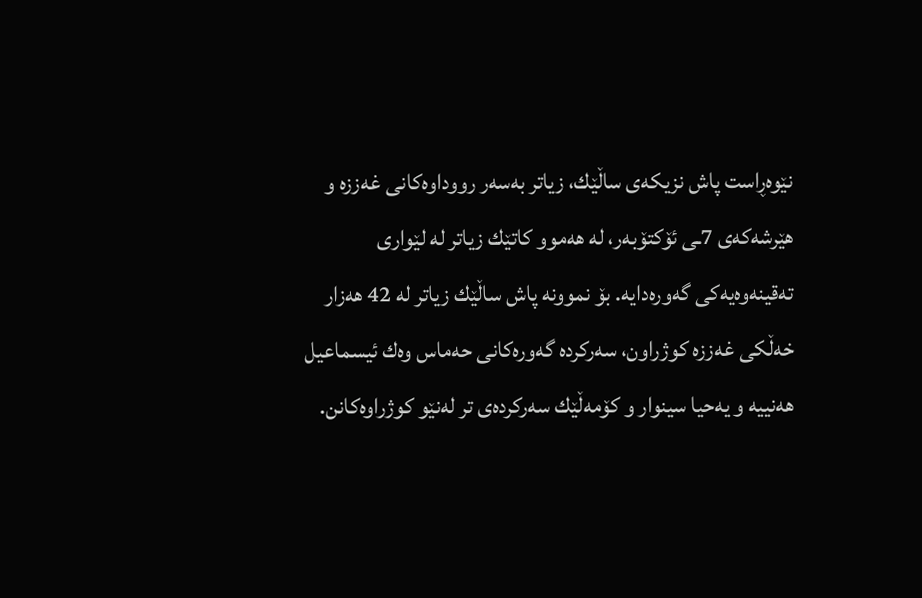نێوه‌ڕاست پاش نزيكه‌ى ساڵێك، زياتر به‌سه‌ر رووداوه‌كانى غه‌ززه‌ و هێرشه‌كه‌ى 7ـى ئۆكتۆبه‌ر، له‌ هه‌موو كاتێك زياتر له‌ لێوارى ته‌قينه‌وه‌يه‌كى گه‌وره‌دايه‌. بۆ نموونه‌ پاش ساڵێك زياتر له‌ 42 هه‌زار خه‌ڵكى غه‌ززه‌ كوژراون، سه‌ركرده‌ گه‌وره‌كانى حه‌ماس وه‌ك ئيسماعيل هه‌نييه‌ و يەحيا سينوار و كۆمه‌ڵێك سه‌ركرده‌ى تر له‌نێو كوژراوه‌كانن.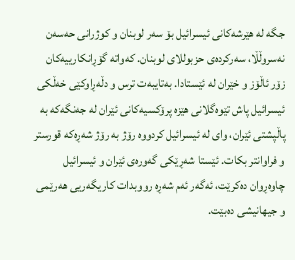جگه‌ له‌ هێرشه‌كانى ئيسرائيل بۆ سه‌ر لوبنان و كوژرانى حه‌سه‌ن نه‌سروڵڵا، سه‌ركرده‌ى حزبوللاى لوبنان. كه‌واته‌ گۆڕانكارييه‌كان زۆر ئاڵۆز و خێران له‌ ئێستادا. به‌تايبه‌ت ترس و دڵه‌ڕاوكێى خه‌ڵكى ئیسرائيل پاش تێوه‌گلانى هێزه‌ پرۆكسيه‌كانى ئێران له‌ جه‌نگه‌كه‌ به‌ پاڵپشتى ئێران، واى له‌ ئیسرائيل كردووه‌ رۆژ به‌ رۆژ شه‌ڕه‌كه‌ قورستر و فراوانتر بكات. ئێستا شه‌ڕێكى گه‌وره‌ى ئێران و ئيسرائيل چاوه‌ڕوان ده‌كرێت، ئه‌گه‌ر ئه‌م شه‌ڕه‌ رووبدات كاريگه‌ریى هه‌رێمى و جيهانيشى ده‌بێت.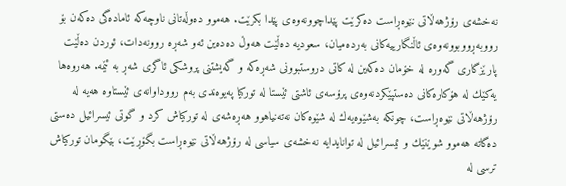نه‌خشه‌ى رۆژهه‌ڵاتى نێوه‌ڕاست ده‌كرێت پێداچوونه‌وه‌ى پێدا بكرێت. هه‌موو ده‌وڵه‌تانى ناوچه‌كه‌ ئاماده‌گى ده‌كه‌ن بۆ رووبه‌ڕووبوونه‌وه‌ى ئاڵنگارييه‌كانى به‌رده‌ميان، سعوديه‌ ده‌ڵێت هه‌وڵ ده‌ده‌ين ئه‌و شه‌ڕه‌ روونه‌دات، ئوردن ده‌ڵێت پارێزگارى گه‌وره‌ له‌ خۆمان ده‌كه‌ين له‌ كاتى دروستبوونى شه‌ڕه‌كه‌ و گه‌يشتنى پروشكى ئاگرى شه‌ڕ به‌ ئێمه‌. هه‌روه‌ها يه‌كێك له‌ هۆكاره‌كانى ده‌ستپێكردنه‌وه‌ى پرۆسه‌ى ئاشتى ئێستا له‌ توركيا په‌يوه‌ندى به‌م رووداوانه‌ى ئێستاوه‌ هه‌يه‌ له‌ رۆژهه‌ڵاتى نێوه‌ڕاست، چونكه‌ به‌شێوه‌يه‌ك له‌ شێوه‌كان نه‌ته‌نياهوو هه‌ڕه‌شه‌ى له‌ توركياش كرد و گوتى ئیسرائيل ده‌ستى ده‌گاته‌ هه‌موو شوێنێك و ئیسرائيل له‌ توانايدايه‌ نه‌خشه‌ى سياسى له‌ رۆژهه‌ڵاتى نێوه‌ڕاست بگۆڕێت، بێگومان توركياش ترسى له‌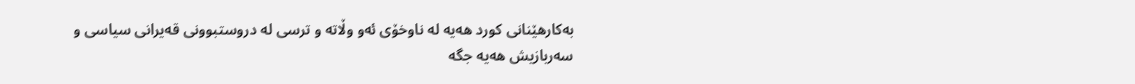به‌كارهێنانى كورد هه‌يه‌ له ‌ناوخۆى ئه‌و وڵاته‌ و ترسى له‌ دروستبوونى قه‌يرانى سياسى و سه‌ربازيش هه‌يه‌ جگه‌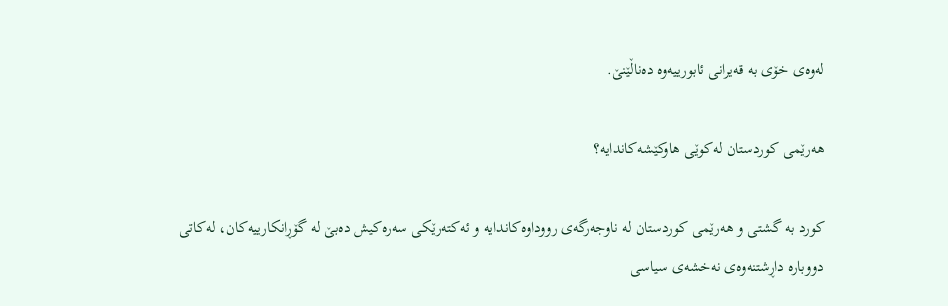له‌وه‌ى خۆى به‌ قه‌يرانى ئابورييه‌وه‌ ده‌ناڵێنێ.

هه‌رێمى كوردستان له‌كوێى هاوكێشه‌كاندايه‌؟

كورد به‌ گشتى و هه‌رێمى كوردستان له‌ ناوجه‌رگه‌ى رووداوه‌كاندايه‌ و ئه‌كته‌رێكى سه‌ره‌كيش ده‌بێ له‌ گۆڕانكارييه‌كان، له‌كاتى دووباره‌ داڕشتنه‌وه‌ى نه‌خشه‌ى سياسى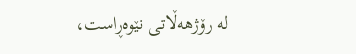له‌ رۆژهه‌ڵاتى نێوه‌ڕاست،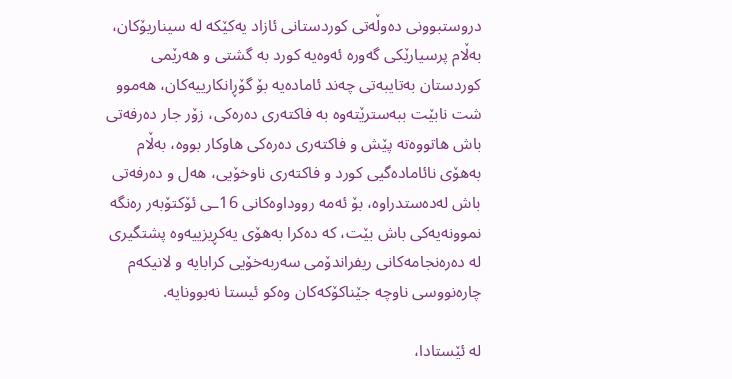دروستبوونى ده‌وڵه‌تى كوردستانى ئازاد يه‌كێكه‌ له‌ سيناريۆكان، به‌ڵام پرسيارێكى گه‌وره‌ ئه‌وه‌يه‌ كورد به‌ گشتى و هه‌رێمى كوردستان به‌تايبه‌تى چه‌ند ئاماده‌يه‌ بۆ گۆڕانكارييه‌كان، هه‌موو شت نابێت ببه‌سترێته‌وه‌ به‌ فاكته‌رى ده‌ره‌كى، زۆر جار دەرفەتی باش هاتووەته‌ پێش و فاكته‌رى ده‌ره‌كى هاوكار بووه‌، به‌ڵام به‌هۆى نائاماده‌گیی كورد و فاكته‌رى ناوخۆیى، هه‌ل و دەرفەتی باش له‌ده‌ستدراوه‌، بۆ ئه‌مه‌ رووداوه‌كانى 16ـى ئۆكتۆبه‌ر ره‌نگه‌ نموونه‌يه‌كى باش بێت، كه‌ ده‌كرا به‌هۆى يه‌كڕيزييه‌وه‌ پشتگيرى له‌ ده‌ره‌نجامه‌كانى ريفراندۆمى سه‌ربه‌خۆیى كرابايه‌ و لانيكه‌م چاره‌نووسى ناوچه‌ جێناكۆكه‌كان وه‌كو ئيستا نه‌بوونايه‌.

له‌ ئێستادا،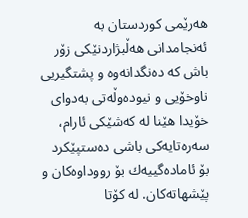هه‌رێمى كوردستان به‌ ئه‌نجامدانى هه‌ڵبژاردنێكى زۆر باش كه‌ ده‌نگدانه‌وه‌ و پشتگيریى ناوخۆیى و نيوده‌وڵه‌تى به‌دواى خۆيدا هێنا له‌ كه‌شێكى ئارام، سه‌ره‌تايه‌كى باشى ده‌ستپێكرد بۆ ئاماده‌گييه‌ك بۆ رووداوه‌كان و پێشهاته‌كان. له‌ كۆتا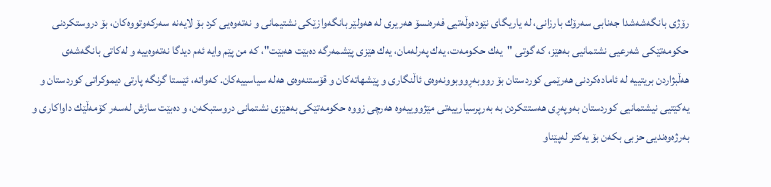رۆژى بانگه‌شه‌شدا جه‌نابى سه‌رۆك بارزانى، له‌ ياريگاى نێوده‌وڵه‌تیى فه‌ره‌نسۆ هه‌ريرى له‌ هه‌ولێر بانگه‌وازێكى نشتيمانى و نه‌ته‌وه‌يى كرد بۆ لايه‌نه‌ سه‌ركه‌وتووه‌كان، بۆ دروستكردنى حكومه‌تێكى شه‌رعیى نشتمانیى به‌هێز، كه‌ گوتى "يه‌ك حكومه‌ت، يه‌ك په‌رله‌مان، يه‌ك هێزى پێشمه‌رگه‌ ده‌بێت هه‌بێت"، كه‌ من پێم وايه‌ ئه‌م ديدگا نه‌ته‌وه‌ييه‌ و له‌كاتى بانگه‌شه‌ى هه‌ڵبژاردن بريتیيه‌ له‌ ئاماده‌كردنى هه‌رێمى كوردستان بۆ رووبه‌ڕووبوونه‌وه‌ى ئاڵنگارى و پێشهاته‌كان و قۆستنه‌وه‌ى هه‌له‌ سياسييه‌كان. كه‌واته‌، ئێستا گرنگه‌ پارتى ديموكراتى كوردستان و يه‌كێتیى نیشتمانیى كوردستان به‌وپه‌ڕى هه‌ستتكردن به‌ به‌رپرسيارييه‌تى مێژووييه‌وه‌ هه‌رچى زووه‌ حكومه‌تێكى به‌هێزى نشتمانى دروستبكه‌ن، و‌ ده‌بێت سازش له‌سه‌ر كۆمه‌ڵێك داواكارى و به‌رژه‌وه‌ندیى حزبى بكه‌ن بۆ يه‌كتر له‌پێناو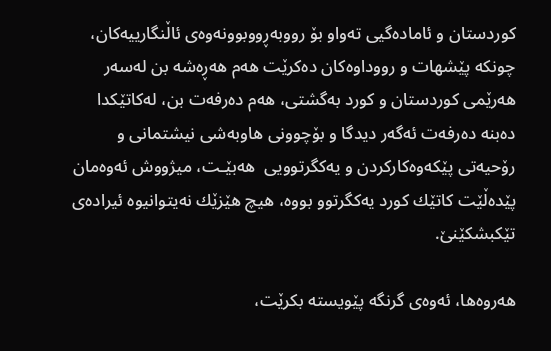كوردستان و ئاماده‌گیى ته‌واو بۆ رووبه‌ڕووبوونه‌وه‌ى ئاڵنگارييه‌كان، چونكه‌ پێشهات و رووداوه‌كان ده‌كرێت هه‌م هه‌ڕه‌شه‌ بن له‌سه‌ر هه‌رێمى كوردستان و كورد به‌گشتى، هه‌م ده‌رفه‌ت بن، له‌كاتێكدا ده‌بنه‌ ده‌رفه‌ت ئه‌گه‌ر ديدگا و بۆچوونى هاوبه‌شى نیشتمانى و رۆحيه‌تى پێكه‌وه‌كاركردن و يه‌كگرتوويی  هه‌بێـت، ميژووش ئه‌وه‌مان پێده‌ڵێت كاتێك كورد يه‌كگرتوو بووه‌، هيچ هێزێك نه‌يتوانيوه‌ ئيراده‌ى تێكبشكێنێ.

هه‌روه‌ها، ئه‌وه‌ى گرنگه‌ پێويسته‌ بكرێت،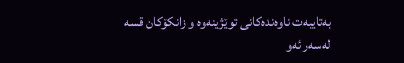به‌تايبه‌ت ناوه‌نده‌كانى توێژينه‌وه‌ و زانكۆكان قسه‌ له‌سه‌ر ئه‌و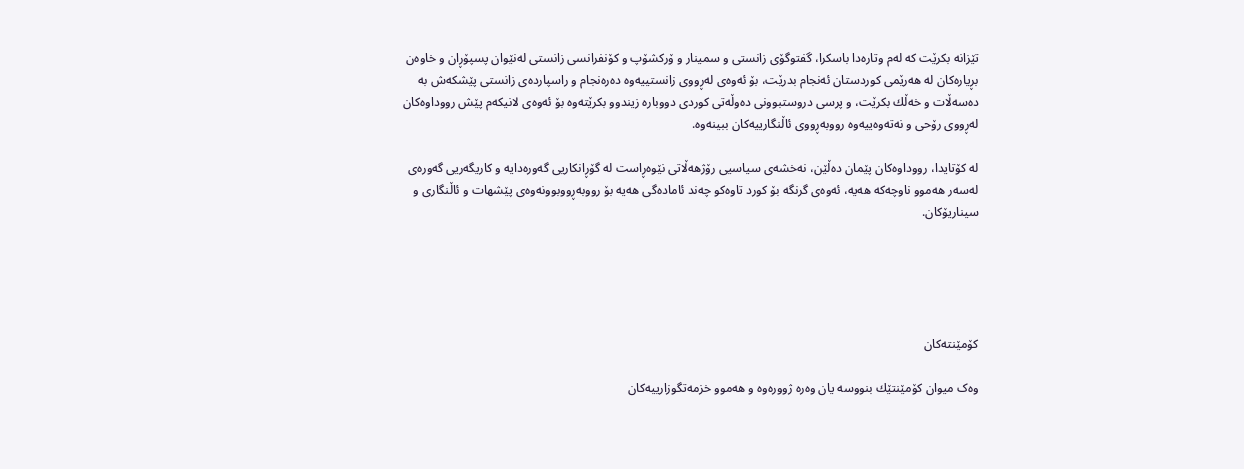تێزانه‌ بكرێت كه له‌م وتاره‌دا‌ باسكرا، گفتوگۆى زانستى و سمينار و ۆركشۆپ و كۆنفرانسى زانستى له‌نێوان پسپۆڕان و خاوه‌ن بڕياره‌كان له‌ هه‌رێمى كوردستان ئه‌نجام بدرێت، بۆ ئه‌وه‌ى له‌ڕووى زانستييه‌وه‌ ده‌ره‌نجام و راسپارده‌ى زانستى پێشكه‌ش به‌ ده‌سه‌ڵات و خه‌ڵك بكرێت، و‌ پرسى دروستبوونى ده‌وڵه‌تى كوردى دووباره‌ زيندوو بكرێته‌وه‌ بۆ ئه‌وه‌ى لانیكه‌م پێش رووداوه‌كان له‌ڕووى رۆحى و نه‌ته‌وه‌ييه‌وه‌ رووبه‌ڕووى ئاڵنگارييه‌كان ببينه‌وه‌.

له‌ كۆتايدا، رووداوه‌كان پێمان ده‌ڵێن، نه‌خشه‌ى سياسیى رۆژهه‌ڵاتى نێوه‌ڕاست له‌ گۆڕانكاریى گه‌وره‌دايه‌ و كاريگه‌ریى گه‌وره‌ى له‌سه‌ر هه‌موو ناوچه‌كه‌ هه‌يه‌، ئه‌وه‌ى گرنگه‌ بۆ كورد تاوەکو چه‌ند ئاماده‌گى هه‌يه‌ بۆ رووبه‌ڕووبوونه‌وه‌ى پێشهات و ئاڵنگارى و سيناريۆكان.





کۆمێنتەکان

وەک میوان کۆمێنتێك بنووسە یان وەرە ژوورەوە و هه‌موو خزمەتگوزارییەکان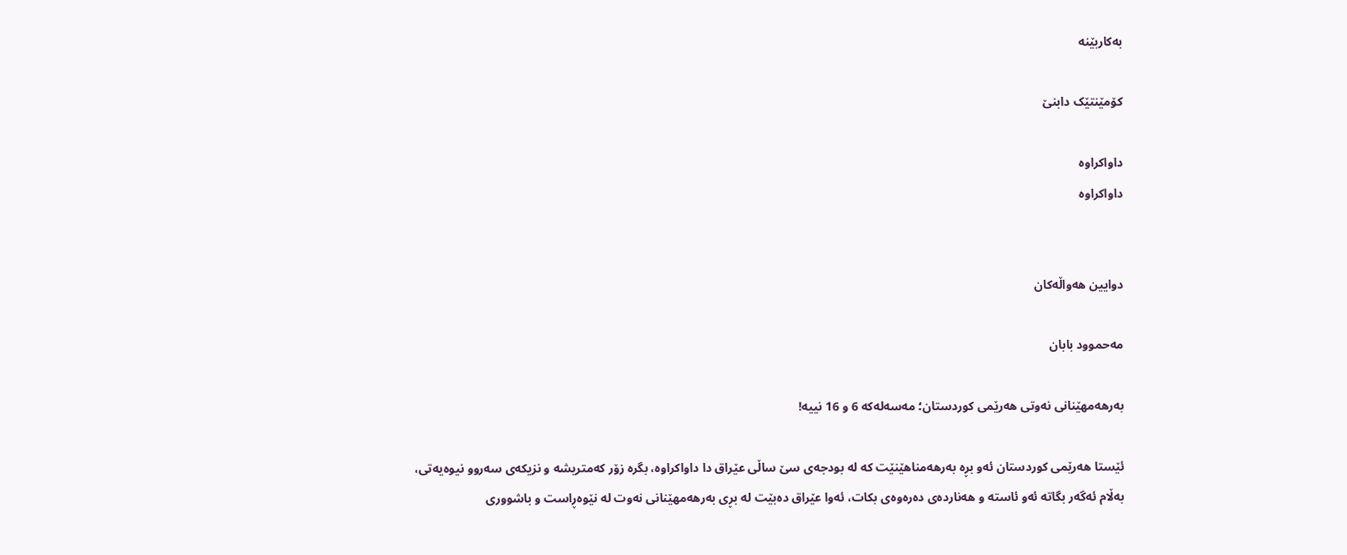به‌كاربێنه‌

کۆمێنتێک دابنێ

داواکراوە
داواکراوە


دوایین هەواڵەکان

مەحموود بابان

بەرهەمهێنانی نەوتی هەرێمی کوردستان؛ مەسەلەکە 6 و 16 نییە!

ئێستا هەرێمی کوردستان ئەو بڕە بەرهەمناهێنێت کە لە بودجەی سێ ساڵی عێراق دا داواکراوە، بگرە زۆر کەمتریشە و نزیکەی سەروو نیوەیەتی، بەڵام ئەگەر بگاتە ئەو ئاستە و هەناردەی دەرەوەی بکات، ئەوا عێراق دەبێت لە بڕی بەرهەمهێنانی نەوت لە نێوەڕاست و باشووری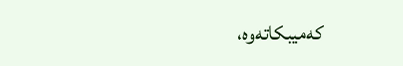کەمیبکاتەوە،